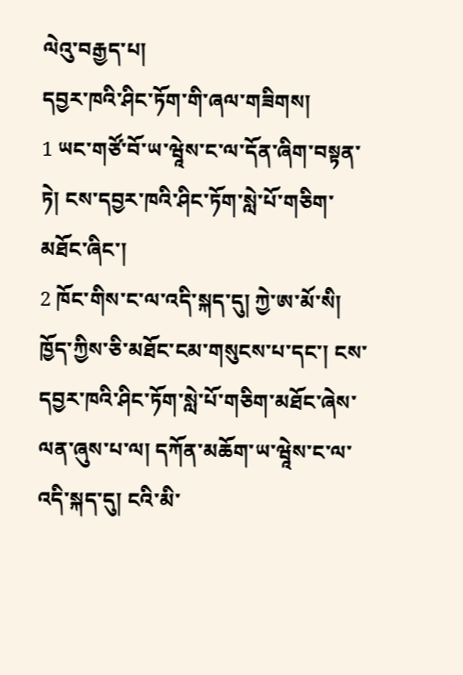ལེའུ་བརྒྱད་པ།
དབྱར་ཁའི་ཤིང་ཏོག་གི་ཞལ་གཟིགས།
1 ཡང་གཙོ་བོ་ཡ་ཝཱེས་ང་ལ་དོན་ཞིག་བསྟན་ཏེ། ངས་དབྱར་ཁའི་ཤིང་ཏོག་སླེ་པོ་གཅིག་མཐོང་ཞིང་།
2 ཁོང་གིས་ང་ལ་འདི་སྐད་དུ། ཀྱེ་ཨ་མོ་སི། ཁྱོད་ཀྱིས་ཅི་མཐོང་ངམ་གསུངས་པ་དང་། ངས་དབྱར་ཁའི་ཤིང་ཏོག་སླེ་པོ་གཅིག་མཐོང་ཞེས་ལན་ཞུས་པ་ལ། དཀོན་མཆོག་ཡ་ཝཱེས་ང་ལ་འདི་སྐད་དུ། ངའི་མི་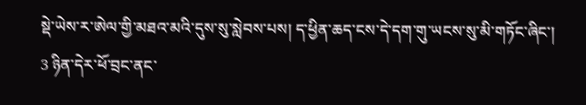སྡེ་ཡེས་ར་ཨེལ་གྱི་མཐའ་མའི་དུས་སུ་སླེབས་པས། ད་ཕྱིན་ཆད་ངས་དེ་དག་གུ་ཡངས་སུ་མི་གཏོང་ཞིང་།
3 ཉིན་དེར་ཕོ་བྲང་ནང་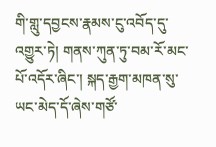གི་གླུ་དབྱངས་རྣམས་ངུ་འབོད་དུ་འགྱུར་ཏེ། གནས་ཀུན་ཏུ་བམ་རོ་མང་པོ་འདོར་ཞིང་། སྐད་རྒྱག་མཁན་སུ་ཡང་མེད་དོ་ཞེས་གཙོ་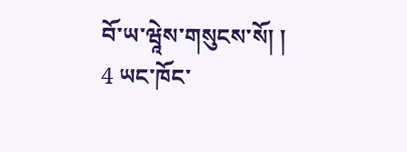བོ་ཡ་ཝཱེས་གསུངས་སོ། །
4 ཡང་ཁོང་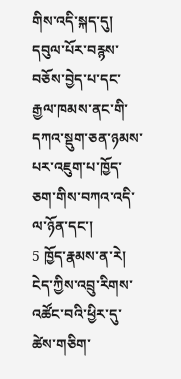གིས་འདི་སྐད་དུ། དབུལ་པོར་བརྙས་བཅོས་བྱེད་པ་དང་རྒྱལ་ཁམས་ནང་གི་དཀའ་སྡུག་ཅན་ཉམས་པར་འཇུག་པ་ཁྱོད་ཅག་གིས་བཀའ་འདི་ལ་ཉོན་དང་།
5 ཁྱོད་རྣམས་ན་རེ། ངེད་ཀྱིས་འབྲུ་རིགས་འཚོང་བའི་ཕྱིར་དུ་ཚེས་གཅིག་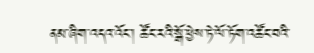ནམ་ཞིག་འདའ་འོང་། ཚོང་རའི་སྒོ་ཕྱེས་ཏེ་ལོ་ཏོག་འཚོང་བའི་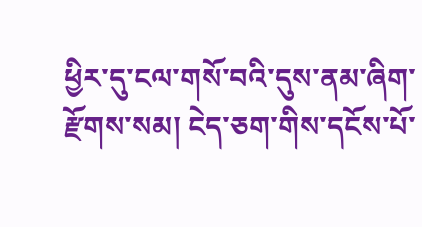ཕྱིར་དུ་ངལ་གསོ་བའི་དུས་ནམ་ཞིག་རྫོགས་སམ། ངེད་ཅག་གིས་དངོས་པོ་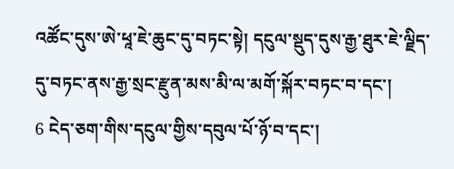འཚོང་དུས་ཨེ་ཕཱ་ཇེ་ཆུང་དུ་བཏང་སྟེ། དངུལ་སྡུད་དུས་རྒྱ་ཐུར་ཇེ་ལྗིད་དུ་བཏང་ནས་རྒྱ་སྲང་རྫུན་མས་མི་ལ་མགོ་སྐོར་བཏང་བ་དང་།
6 ངེད་ཅག་གིས་དངུལ་གྱིས་དབུལ་པོ་ཉོ་བ་དང་།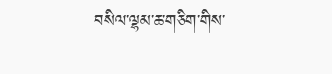བསིལ་ལྷམ་ཆ་གཅིག་གིས་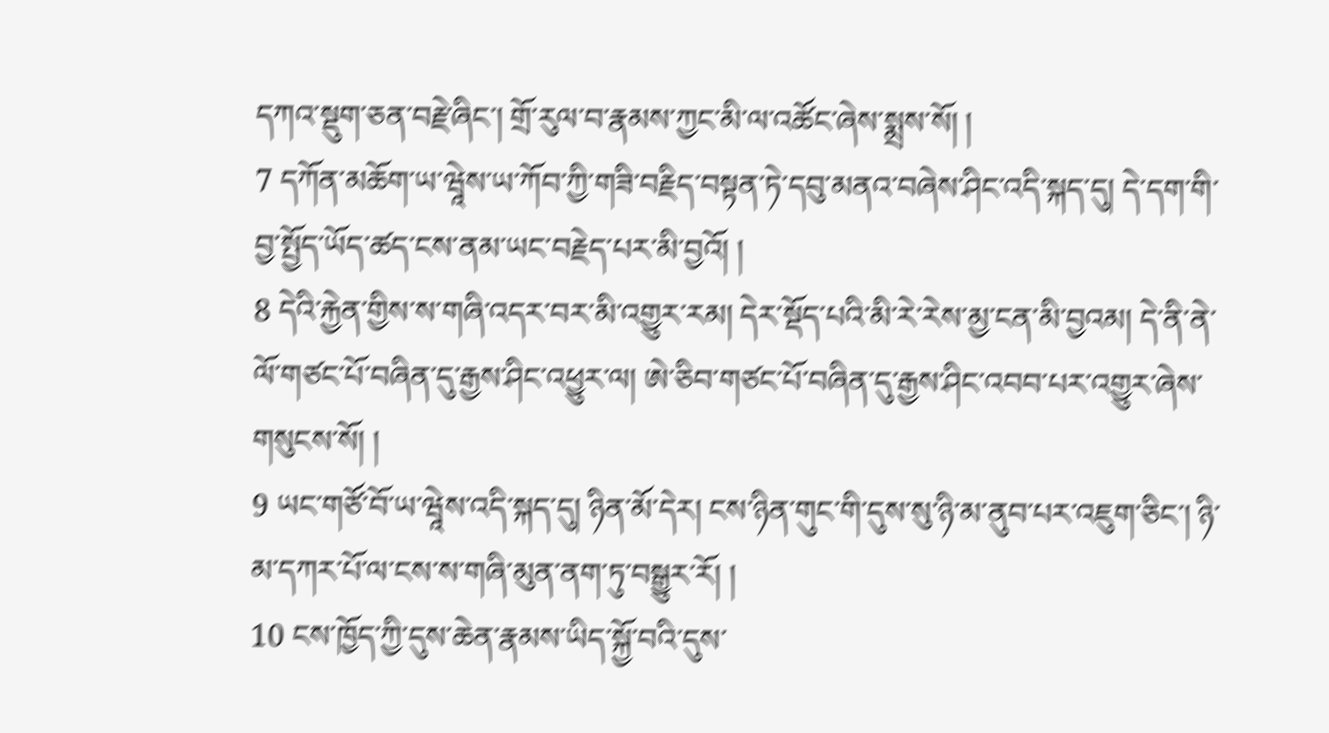དཀའ་སྡུག་ཅན་བརྗེ་ཞིང་། གྲོ་རུལ་བ་རྣམས་ཀྱང་མི་ལ་འཚོང་ཞེས་སྨྲས་སོ། །
7 དཀོན་མཆོག་ཡ་ཝཱེས་ཡ་ཀོབ་ཀྱི་གཟི་བརྗིད་བསྟན་ཏེ་དབུ་མནའ་བཞེས་ཤིང་འདི་སྐད་དུ། དེ་དག་གི་བྱ་སྤྱོད་ཡོད་ཚད་ངས་ནམ་ཡང་བརྗེད་པར་མི་བྱའོ། །
8 དེའི་རྐྱེན་གྱིས་ས་གཞི་འདར་བར་མི་འགྱུར་རམ། དེར་སྡོད་པའི་མི་རེ་རེས་མྱ་ངན་མི་བྱའམ། དེ་ནི་ནེ་ལོ་གཙང་པོ་བཞིན་དུ་རྒྱས་ཤིང་འཕྱུར་ལ། ཨེ་ཅིབ་གཙང་པོ་བཞིན་དུ་རྒྱས་ཤིང་འབབ་པར་འགྱུར་ཞེས་གསུངས་སོ། །
9 ཡང་གཙོ་བོ་ཡ་ཝཱེས་འདི་སྐད་དུ། ཉིན་མོ་དེར། ངས་ཉིན་གུང་གི་དུས་སུ་ཉི་མ་ནུབ་པར་འཇུག་ཅིང་། ཉི་མ་དཀར་པོ་ལ་ངས་ས་གཞི་མུན་ནག་ཏུ་བསྒྱུར་རོ། །
10 ངས་ཁྱོད་ཀྱི་དུས་ཆེན་རྣམས་ཡིད་སྐྱོ་བའི་དུས་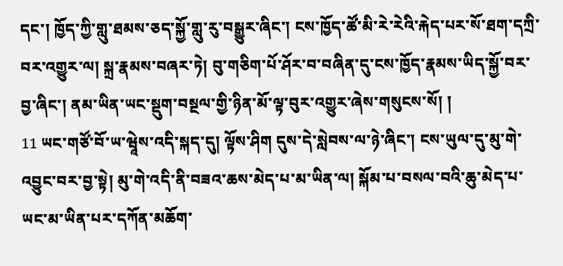དང་། ཁྱོད་ཀྱི་གླུ་ཐམས་ཅད་སྐྱོ་གླུ་རུ་བསྒྱུར་ཞིང་། ངས་ཁྱོད་ཚོ་མི་རེ་རེའི་རྐེད་པར་སོ་ཐག་དཀྲི་བར་འགྱུར་ལ། སྐྲ་རྣམས་བཞར་ཏེ། བུ་གཅིག་པོ་ཤོར་བ་བཞིན་དུ་ངས་ཁྱོད་རྣམས་ཡིད་སྐྱོ་བར་བྱ་ཞིང་། ནམ་ཡིན་ཡང་སྡུག་བསྔལ་གྱི་ཉིན་མོ་ལྟ་བུར་འགྱུར་ཞེས་གསུངས་སོ། །
11 ཡང་གཙོ་བོ་ཡ་ཝཱེས་འདི་སྐད་དུ། ལྟོས་ཤིག དུས་དེ་སླེབས་ལ་ཉེ་ཞིང་། ངས་ཡུལ་དུ་མུ་གེ་འབྱུང་བར་བྱ་སྟེ། མུ་གེ་འདི་ནི་བཟའ་ཆས་མེད་པ་མ་ཡིན་ལ། སྐོམ་པ་བསལ་བའི་ཆུ་མེད་པ་ཡང་མ་ཡིན་པར་དཀོན་མཆོག་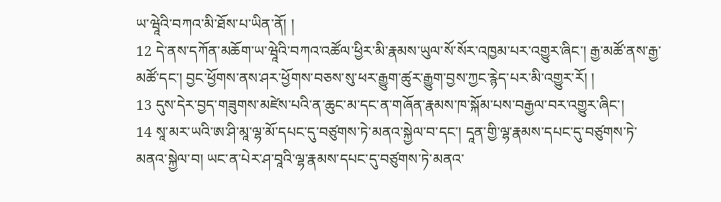ཡ་ཝཱེའི་བཀའ་མི་ཐོས་པ་ཡིན་ནོ། །
12 དེ་ནས་དཀོན་མཆོག་ཡ་ཝཱེའི་བཀའ་འཚོལ་ཕྱིར་མི་རྣམས་ཡུལ་སོ་སོར་འཁྱམ་པར་འགྱུར་ཞིང་། རྒྱ་མཚོ་ནས་རྒྱ་མཚོ་དང་། བྱང་ཕྱོགས་ནས་ཤར་ཕྱོགས་བཅས་སུ་ཕར་རྒྱུག་ཚུར་རྒྱུག་བྱས་ཀྱང་རྙེད་པར་མི་འགྱུར་རོ། །
13 དུས་དེར་བྱད་གཟུགས་མཛེས་པའི་ན་ཆུང་མ་དང་ན་གཞོན་རྣམས་ཁ་སྐོམ་པས་བརྒྱལ་བར་འགྱུར་ཞིང་།
14 སཱ་མར་ཡའི་ཨ་ཤི་མཱ་ལྷ་མོ་དཔང་དུ་བཙུགས་ཏེ་མནའ་སྐྱེལ་བ་དང་། དཱན་གྱི་ལྷ་རྣམས་དཔང་དུ་བཙུགས་ཏེ་མནའ་སྐྱེལ་བ། ཡང་ན་པེར་ཤ་བཱའི་ལྷ་རྣམས་དཔང་དུ་བཙུགས་ཏེ་མནའ་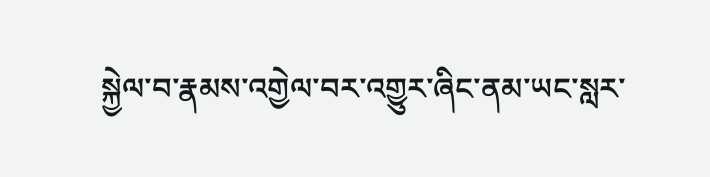སྐྱེལ་བ་རྣམས་འགྱེལ་བར་འགྱུར་ཞིང་ནམ་ཡང་སླར་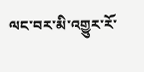ལང་བར་མི་འགྱུར་རོ་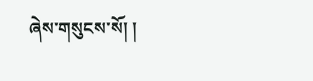ཞེས་གསུངས་སོ། །